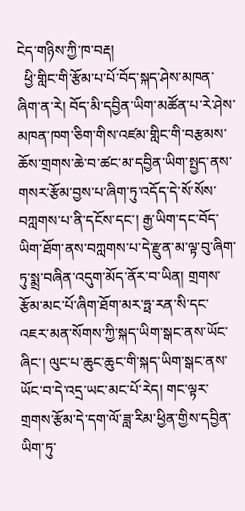ངེད་གཉིས་ཀྱི་ཁ་བརྡ།
  ཕྱི་གླིང་གི་རྩོམ་པ་པོ་བོད་སྐད་ཤེས་མཁན་ཞིག་ན་རེ། བོད་མི་དབྱིན་ཡིག་མཚོན་པ་རེ་ཤེས་མཁན་ཁག་ཅིག་གིས་འཛམ་གླིང་གི་བརྩམས་ཆོས་གྲགས་ཆེ་བ་ཚང་མ་དབྱིན་ཡིག་སྤྱད་ནས་གསར་རྩོམ་བྱས་པ་ཞིག་ཏུ་འདོད་དེ་སོ་སོས་བཀླགས་པ་ནི་དངོས་དང་། རྒྱ་ཡིག་དང་བོད་ཡིག་ཐོག་ནས་བཀླགས་པ་དེ་རྫུན་མ་ལྟ་བུ་ཞིག་ཏུ་སྨྲ་བཞིན་འདུག་མོད་ནོར་བ་ཡིན། གྲགས་རྩོམ་མང་པོ་ཞིག་ཐོག་མར་ཧྥ་རན་སི་དང་འཇར་མན་སོགས་ཀྱི་སྐད་ཡིག་སྒང་ནས་ཡོང་ཞིང་། ལུང་པ་ཆུང་ཆུང་གི་སྐད་ཡིག་སྒང་ནས་ཡོང་བ་དེ་འདྲ་ཡང་མང་པོ་རེད། གང་ལྟར་གྲགས་རྩོམ་དེ་དག་ལོ་ཟླ་རིམ་ཕྱིན་གྱིས་དབྱིན་ཡིག་ཏུ་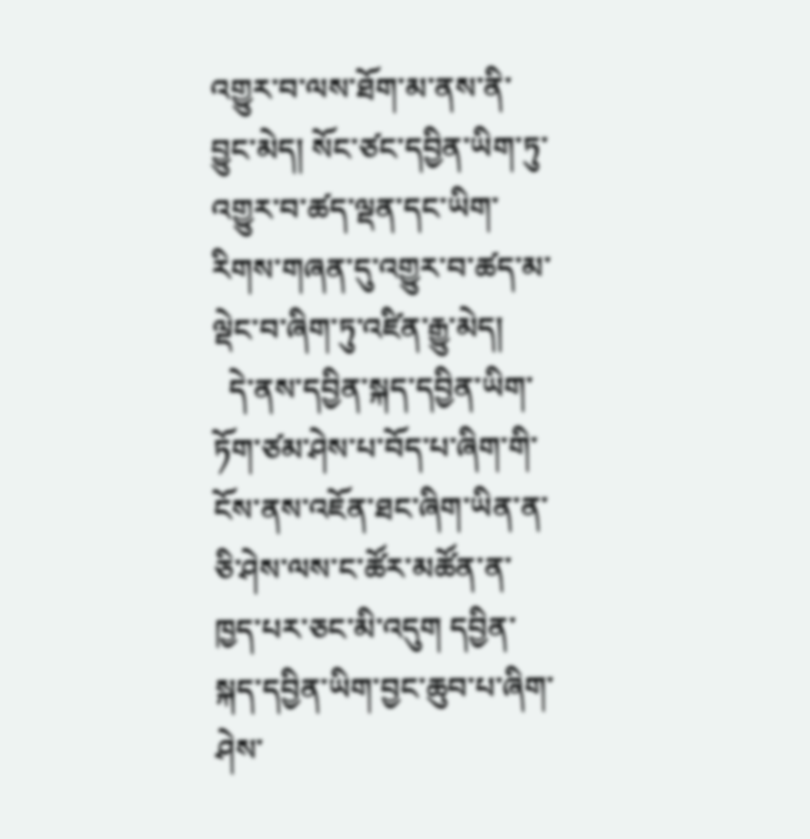འགྱུར་བ་ལས་ཐོག་མ་ནས་ནི་བྱུང་མེད། སོང་ཙང་དབྱིན་ཡིག་ཏུ་འགྱུར་བ་ཚད་ལྡན་དང་ཡིག་རིགས་གཞན་དུ་འགྱུར་བ་ཚད་མ་ལྡེང་བ་ཞིག་ཏུ་འཛིན་རྒྱུ་མེད།
  དེ་ནས་དབྱིན་སྐད་དབྱིན་ཡིག་ཏོག་ཙམ་ཤེས་པ་བོད་པ་ཞིག་གི་ངོས་ནས་འཇོན་ཐང་ཞིག་ཡིན་ན་ཅི་ཤེས་ལས་ང་ཚོར་མཚོན་ན་ཁྱད་པར་ཅང་མི་འདུག དབྱིན་སྐད་དབྱིན་ཡིག་བྱང་ཆུབ་པ་ཞིག་ཤེས་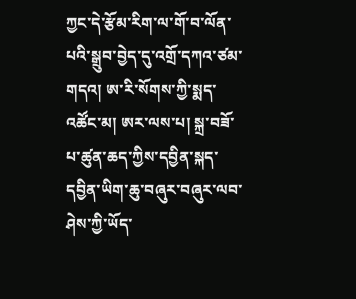ཀྱང་དེ་རྩོམ་རིག་ལ་གོ་བ་ལོན་པའི་སྒྲུབ་བྱེད་དུ་འགྲོ་དཀའ་ཙམ་གདའ། ཨ་རི་སོགས་ཀྱི་སྨད་འཚོང་མ། ཨར་ལས་པ། སྐྲ་བཟོ་པ་ཚུན་ཆད་ཀྱིས་དབྱིན་སྐད་དབྱིན་ཡིག་ཆུ་བཞུར་བཞུར་ལབ་ཤེས་ཀྱི་ཡོད་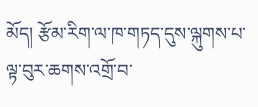མོད། རྩོམ་རིག་ལ་ཁ་གཏད་དུས་ལྐུགས་པ་ལྟ་བུར་ཆགས་འགྲོ་བ་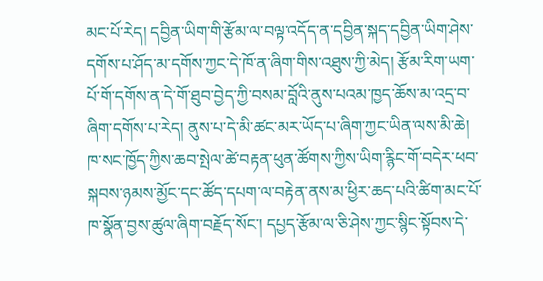མང་པོ་རེད། དབྱིན་ཡིག་གི་རྩོམ་ལ་བལྟ་འདོད་ན་དབྱིན་སྐད་དབྱིན་ཡིག་ཤེས་དགོས་པ་ཤོད་མ་དགོས་ཀྱང་དེ་ཁོ་ན་ཞིག་གིས་འཐུས་ཀྱི་མེད། རྩོམ་རིག་ཡག་པོ་གོ་དགོས་ན་དེ་གོ་ཐུབ་བྱེད་ཀྱི་བསམ་བློའི་ནུས་པའམ་ཁྱད་ཆོས་མ་འདྲ་བ་ཞིག་དགོས་པ་རེད། ནུས་པ་དེ་མི་ཚང་མར་ཡོད་པ་ཞིག་ཀྱང་ཡིན་ལས་མི་ཆེ། ཁ་སང་ཁྱོད་ཀྱིས་ཆབ་སྤེལ་ཚེ་བརྟན་ཕུན་ཚོགས་ཀྱིས་ཡིག་རྙིང་གོ་བདེར་ཕབ་སྐབས་ཉམས་མྱོང་དང་ཚོད་དཔག་ལ་བརྟེན་ནས་མ་ཕྱིར་ཆད་པའི་ཚིག་མང་པོ་ཁ་སྣོན་བྱས་ཚུལ་ཞིག་བརྗོད་སོང་། དཔྱད་རྩོམ་ལ་ཅི་ཤེས་ཀྱང་སྙིང་སྟོབས་དེ་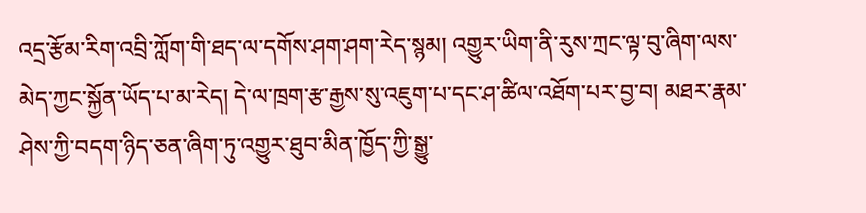འདྲ་རྩོམ་རིག་འབྲི་ཀློག་གི་ཐད་ལ་དགོས་ཤག་ཤག་རེད་སྙམ། འགྱུར་ཡིག་ནི་རུས་ཀྲང་ལྟ་བུ་ཞིག་ལས་མེད་ཀྱང་སྐྱོན་ཡོད་པ་མ་རེད། དེ་ལ་ཁྲག་རྩ་རྒྱས་སུ་འཇུག་པ་དང་ཤ་ཚིལ་འཐོག་པར་བྱ་བ། མཐར་རྣམ་ཤེས་ཀྱི་བདག་ཉིད་ཅན་ཞིག་ཏུ་འགྱུར་ཐུབ་མིན་ཁྱོད་ཀྱི་སྒྱུ་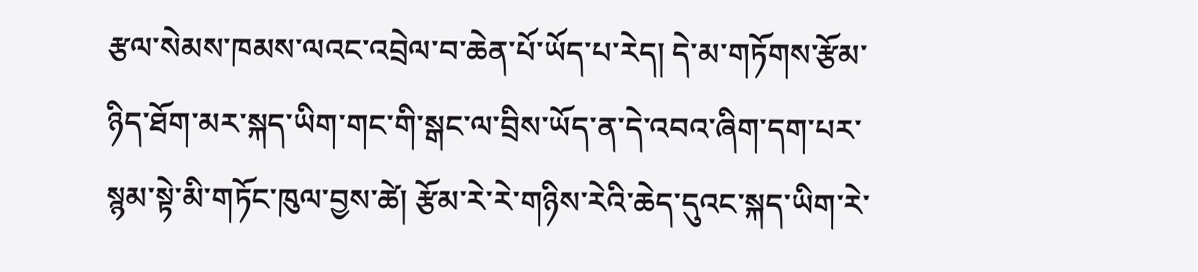རྩལ་སེམས་ཁམས་ལའང་འབྲེལ་བ་ཆེན་པོ་ཡོད་པ་རེད། དེ་མ་གཏོགས་རྩོམ་ཉིད་ཐོག་མར་སྐད་ཡིག་གང་གི་སྒང་ལ་བྲིས་ཡོད་ན་དེ་འབའ་ཞིག་དག་པར་སྙམ་སྟེ་མི་གཏོང་ཁུལ་བྱས་ཚེ། རྩོམ་རེ་རེ་གཉིས་རེའི་ཆེད་དུའང་སྐད་ཡིག་རེ་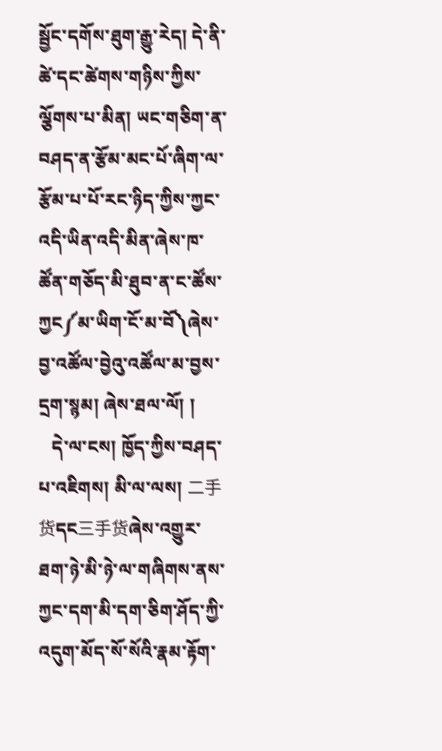སྦྱོང་དགོས་ཐུག་རྒྱུ་རེད། དེ་ནི་ཚེ་དང་ཚེགས་གཉིས་ཀྱིས་ལྕོགས་པ་མིན། ཡང་གཅིག་ན་བཤད་ན་རྩོམ་མང་པོ་ཞིག་ལ་རྩོམ་པ་པོ་རང་ཉིད་ཀྱིས་ཀྱང་འདི་ཡིན་འདི་མིན་ཞེས་ཁ་ཚོན་གཅོད་མི་ཐུབ་ན་ང་ཚོས་ཀྱང༼མ་ཡིག་ངོ་མ་བོ༽ཞེས་བྱ་འཚོལ་བྱེའུ་འཚོལ་མ་བྱས་དྲག་སྙམ། ཞེས་ཐལ་ལོ། །
   དེ་ལ་ངས། ཁྱོད་ཀྱིས་བཤད་པ་འཇིགས། མི་ལ་ལས། 二手货དང三手货ཞེས་འགྱུར་ཐག་ཉེ་མི་ཉེ་ལ་གཞིགས་ནས་ཀྱང་དག་མི་དག་ཅིག་ཤོད་ཀྱི་འདུག་མོད་སོ་སོའི་རྣམ་རྟོག་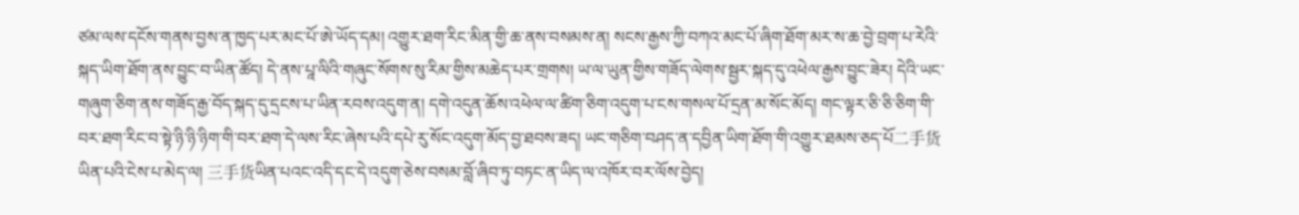ཙམ་ལས་དངོས་གནས་བྱས་ན་ཁྱད་པར་མང་པོ་ཨེ་ཡོད་དམ། འགྱུར་ཐག་རིང་མིན་གྱི་ཆ་ནས་བསམས་ན། སངས་རྒྱས་ཀྱི་བཀའ་མང་པོ་ཞིག་ཐོག་མར་ས་ཆ་བྱེ་བྲག་པ་རེའི་སྐད་ཡིག་ཐོག་ནས་བྱུང་བ་ཡིན་ཚོད། དེ་ནས་པཱ་ལིའི་གཞུང་སོགས་སུ་རིམ་གྱིས་མཆེད་པར་གྲགས། ཡ་ལ་ཡུན་གྱིས་གཟོད་ལེགས་སྦྱར་སྐད་དུ་འཕེལ་རྒྱས་བྱུང་ཟེར། དེའི་ཡང་གཞུག་ཅིག་ནས་གཟོད་རྒྱ་བོད་སྐད་དུ་དྲངས་པ་ཡིན་རབས་འདུག་ན། དགེ་འདུན་ཆོས་འཕེལ་ལ་ཚིག་ཅིག་འདུག་པ་ངས་གསལ་པོ་དྲན་མ་སོང་མོད། གང་ལྟར་ཅི་ཅི་ཅིག་གི་བར་ཐག་རིང་བ་སྟེ་ཉི་ཉི་ཉིག་གི་བར་ཐག་དེ་ལས་རིང་ཞེས་པའི་དཔེ་རུ་སོང་འདུག་མོད་བྱ་ཐབས་ཟད། ཡང་གཅིག་བཤད་ན་དབྱིན་ཡིག་ཐོག་གི་འགྱུར་ཐམས་ཅད་པོ二手货ཡིན་པའི་ངེས་པ་མེད་ལ། 三手货ཡིན་པའང་འདི་དང་དེ་འདུག་ཅེས་བསམ་བློ་ཞིབ་ཏུ་བཏང་ན་ཡིད་ལ་འཁོར་བར་ལོས་བྱེད།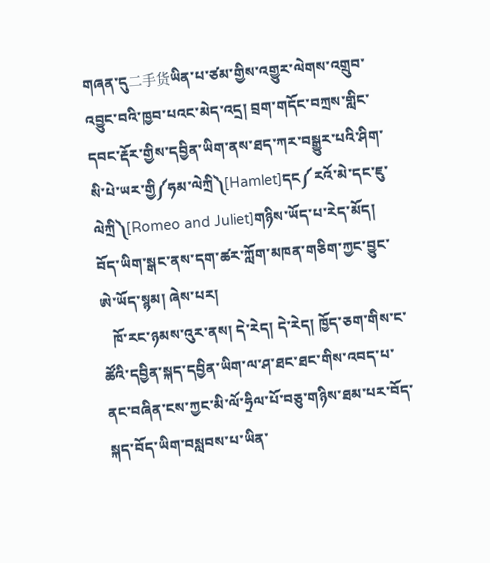གཞན་དུ二手货ཡིན་པ་ཙམ་གྱིས་འགྱུར་ལེགས་འགྲུབ་འབྱུང་བའི་ཁྱབ་པའང་མེད་འདྲ། བྲག་གདོང་བཀྲས་གླིང་དབང་རྡོར་གྱིས་དབྱིན་ཡིག་ནས་ཐད་ཀར་བསྒྱུར་པའི་ཤིག་སི་པེ་ཡར་གྱི༼ཧམ་ལེཀྲི༽[Hamlet]དང༼རའོ་མེ་དང་ཇུ་ལེཀྲི༽[Romeo and Juliet]གཉིས་ཡོད་པ་རེད་མོད། བོད་ཡིག་སྒང་ནས་དག་ཚར་ཀློག་མཁན་གཅིག་ཀྱང་བྱུང་ཨེ་ཡོད་སྙམ། ཞེས་པར།
   ཁོ་རང་ཉམས་འུར་ནས། དེ་རེད། དེ་རེད། ཁྱོད་ཅག་གིས་ང་ཚོའི་དབྱིན་སྐད་དབྱིན་ཡིག་ལ་ཤ་ཐང་ཐང་གིས་འབད་པ་ནང་བཞིན་ངས་ཀྱང་མི་ལོ་ཧྲིལ་པོ་བཅུ་གཉིས་ཐམ་པར་བོད་སྐད་བོད་ཡིག་བསླབས་པ་ཡིན་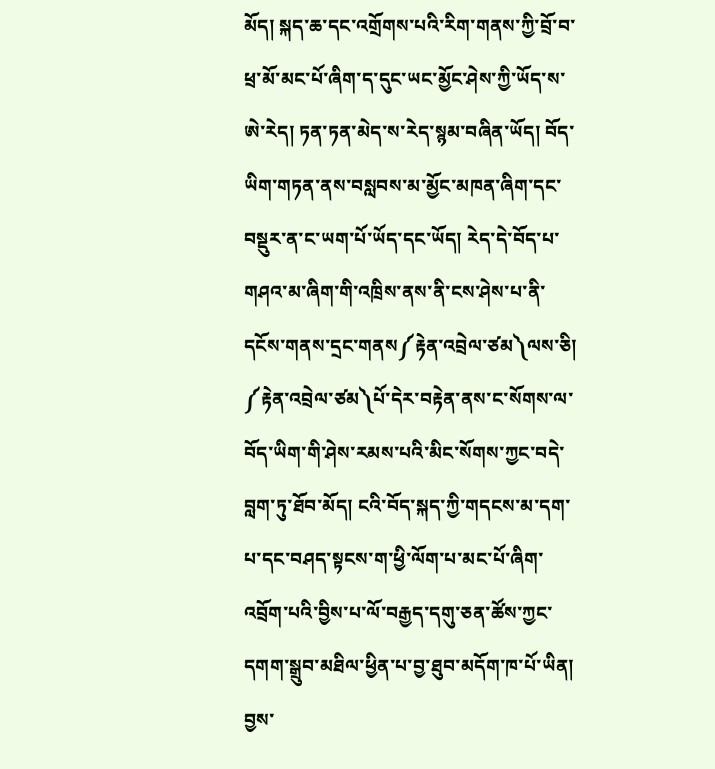མོད། སྐད་ཆ་དང་འགྲོགས་པའི་རིག་གནས་ཀྱི་བྲོ་བ་ཕྲ་མོ་མང་པོ་ཞིག་ད་དུང་ཡང་མྱོང་ཤེས་ཀྱི་ཡོད་ས་ཨེ་རེད། ཏན་ཏན་མེད་ས་རེད་སྙམ་བཞིན་ཡོད། བོད་ཡིག་གཏན་ནས་བསླབས་མ་མྱོང་མཁན་ཞིག་དང་བསྡུར་ན་ང་ཡག་པོ་ཡོད་དང་ཡོད། རེད་དེ་བོད་པ་གཤའ་མ་ཞིག་གི་འཁྲིས་ནས་ནི་ངས་ཤེས་པ་ནི་དངོས་གནས་དྲང་གནས༼རྟེན་འབྲེལ་ཙམ༽ལས་ཅི། ༼རྟེན་འབྲེལ་ཙམ༽པོ་དེར་བརྟེན་ནས་ང་སོགས་ལ་བོད་ཡིག་གི་ཤེས་རམས་པའི་མིང་སོགས་ཀྱང་བདེ་བླག་ཏུ་ཐོབ་མོད། ངའི་བོད་སྐད་ཀྱི་གདངས་མ་དག་པ་དང་བཤད་སྟངས་ག་ཕྱི་ལོག་པ་མང་པོ་ཞིག་འབྲོག་པའི་བྱིས་པ་ལོ་བརྒྱད་དགུ་ཅན་ཚོས་ཀྱང་དགག་སྒྲུབ་མཐིལ་ཕྱིན་པ་བྱ་ཐུབ་མདོག་ཁ་པོ་ཡིན། བྱས་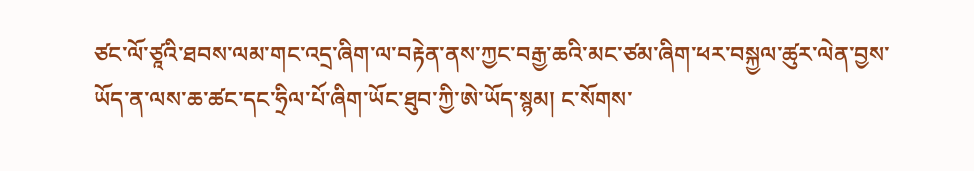ཙང་ལོ་ཙཱའི་ཐབས་ལམ་གང་འདྲ་ཞིག་ལ་བརྟེན་ནས་ཀྱང་བརྒྱ་ཆའི་མང་ཙམ་ཞིག་ཕར་བསྐྱལ་ཚུར་ལེན་བྱས་ཡོད་ན་ལས་ཆ་ཚང་དང་ཧྲིལ་པོ་ཞིག་ཡོང་ཐུབ་ཀྱི་ཨེ་ཡོད་སྙམ། ང་སོགས་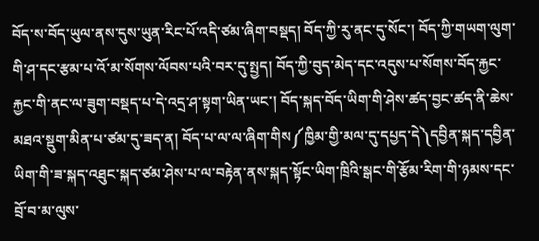བོད་ས་བོད་ཡུལ་ནས་དུས་ཡུན་རིང་པོ་འདི་ཙམ་ཞིག་བསྡད། བོད་ཀྱི་རུ་ནང་དུ་སོང་། བོད་ཀྱི་གཡག་ལུག་གི་ཤ་དང་རྩམ་པ་འོ་མ་སོགས་ལོབས་པའི་བར་དུ་སྤྱད། བོད་ཀྱི་བུད་མེད་དང་འདུས་པ་སོགས་བོད་རྐྱང་རྐྱང་གི་ནང་ལ་ཟུག་བསྡད་པ་དེ་འདྲ་ཤ་སྟག་ཡིན་ཡང་། བོད་སྐད་བོད་ཡིག་གི་ཤེས་ཚད་བྱང་ཚད་ནི་ཆེས་མཐའ་སྡུག་མིན་པ་ཙམ་དུ་ཟད་ན། བོད་པ་ལ་ལ་ཞིག་གིས༼ཁྱིམ་གྱི་མལ་དུ་དཔྱད་དེ༽དབྱིན་སྐད་དབྱིན་ཡིག་གི་ཟ་སྐད་འཐུང་སྐད་ཙམ་ཤེས་པ་ལ་བརྟེན་ནས་སྐད་སྟོང་ཡིག་ཁྲིའི་སྒང་གི་རྩོམ་རིག་གི་ཉམས་དང་བྲོ་བ་མ་ལུས་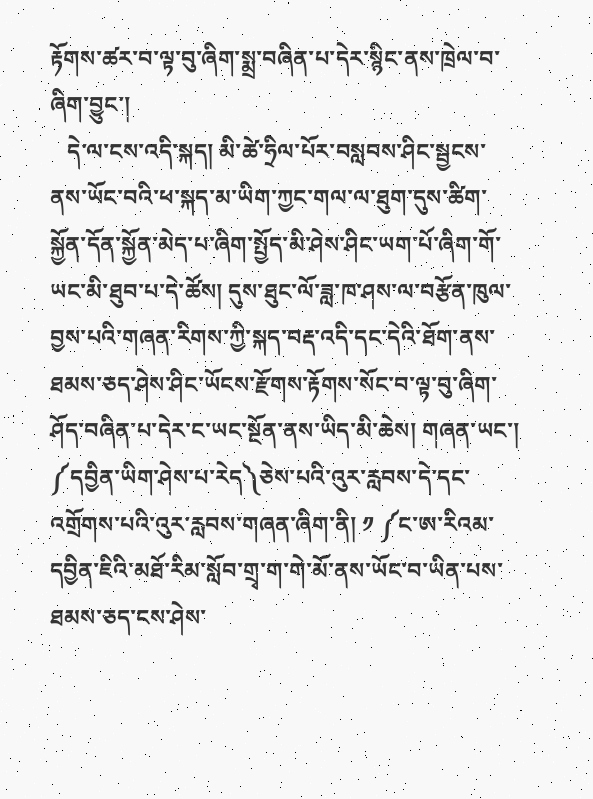རྟོགས་ཚར་བ་ལྟ་བུ་ཞིག་སྨྲ་བཞིན་པ་དེར་སྙིང་ནས་ཁྲེལ་བ་ཞིག་བྱུང་།
   དེ་ལ་ངས་འདི་སྐད། མི་ཚེ་ཧྲིལ་པོར་བསླབས་ཤིང་སྦྱངས་ནས་ཡོང་བའི་ཕ་སྐད་མ་ཡིག་ཀྱང་གལ་ལ་ཐུག་དུས་ཚིག་སྐྱོན་དོན་སྐྱོན་མེད་པ་ཞིག་སྤྱོད་མི་ཤེས་ཤིང་ཡག་པོ་ཞིག་གོ་ཡང་མི་ཐུབ་པ་དེ་ཚོས། དུས་ཐུང་ལོ་ཟླ་ཁ་ཤས་ལ་བརྩོན་ཁུལ་བྱས་པའི་གཞན་རིགས་ཀྱི་སྐད་བརྡ་འདི་དང་དེའི་ཐོག་ནས་ཐམས་ཅད་ཤེས་ཤིང་ཡོངས་རྫོགས་རྟོགས་སོང་བ་ལྟ་བུ་ཞིག་ཤོད་བཞིན་པ་དེར་ང་ཡང་སྔོན་ནས་ཡིད་མི་ཆེས། གཞན་ཡང་། ༼དབྱིན་ཡིག་ཤེས་པ་རེད༽ཅེས་པའི་འུར་རླབས་དེ་དང་འགྲོགས་པའི་འུར་རླབས་གཞན་ཞིག་ནི། ༡ ༼ང་ཨ་རིའམ་དབྱིན་ཇིའི་མཐོ་རིམ་སློབ་གྲྭ་ག་གེ་མོ་ནས་ཡོང་བ་ཡིན་པས་ཐམས་ཅད་ངས་ཤེས་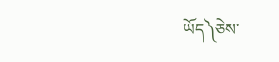ཡོད༽ཅེས་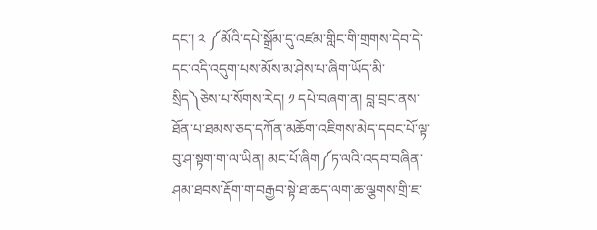དང་། ༢ ༼མོའི་དཔེ་སྒྲོམ་དུ་འཛམ་གླིང་གི་གྲགས་དེབ་དེ་དང་འདི་འདུག་པས་མོས་མ་ཤེས་པ་ཞིག་ཡོད་མི་སྲིད༽ཅེས་པ་སོགས་རེད། ༡ དཔེ་བཞག་ན། བླ་བྲང་ནས་ཐོན་པ་ཐམས་ཅད་དཀོན་མཆོག་འཇིགས་མེད་དབང་པོ་ལྟ་བུ་ཤ་སྟག་ག་ལ་ཡིན། མང་པོ་ཞིག༼ཏ་ལའི་འདབ་བཞིན་ཤམ་ཐབས་རྡོག་ག་བརྒྱབ་སྟེ་ཐ་ཆད་ལག་ཆ་ལྕགས་གྲི་ཇ་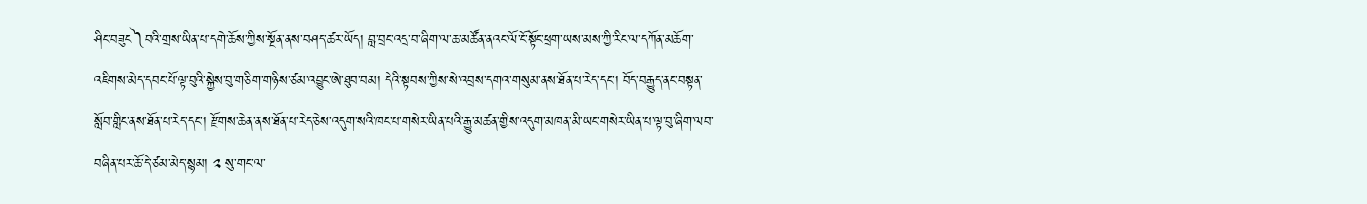ཤིང་བཟུང༽བའི་གྲས་ཡིན་པ་དགེ་ཆོས་ཀྱིས་སྔོན་ནས་བཤད་ཚར་ཡོད། བླ་བྲང་འདྲ་བ་ཞིག་ལ་ཆ་མཚོན་ནའང་ལོ་ངོ་སྟོང་ཕྲག་ཡས་མས་ཀྱི་རིང་ལ་དཀོན་མཆོག་འཇིགས་མེད་དབང་པོ་ལྟ་བུའི་སྐྱེས་བུ་གཅིག་གཉིས་ཙམ་འབྱུང་ཨེ་ཐུབ་བམ། དེའི་སྟབས་ཀྱིས་སེ་འབྲས་དགའ་གསུམ་ནས་ཐོན་པ་རེད་དང་། བོད་བརྒྱུད་ནང་བསྟན་སློབ་གླིང་ནས་ཐོན་པ་རེད་དང་། རྫོགས་ཆེན་ནས་ཐོན་པ་རེད་ཅེས་འདུག་སའི་ཁང་པ་གསེར་ཡིན་པའི་རྒྱུ་མཚན་གྱིས་འདུག་མཁན་མི་ཡང་གསེར་ཡིན་པ་ལྟ་བུ་ཞིག་ལབ་བཞིན་པར་ཆོ་དེ་ཙམ་མེད་སྙམ། ༢ སུ་གང་ལ་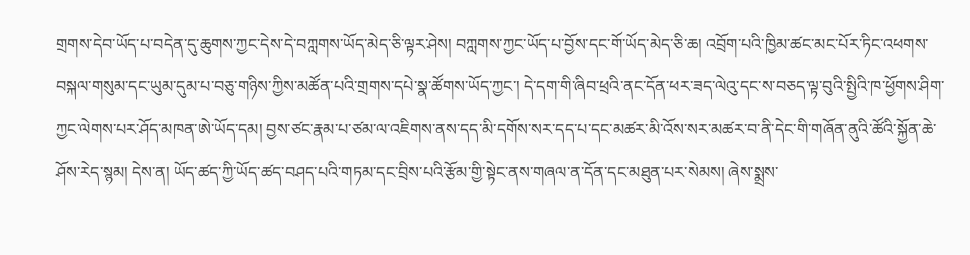གྲགས་དེབ་ཡོད་པ་བདེན་དུ་ཆུགས་ཀྱང་དེས་དེ་བཀླགས་ཡོད་མེད་ཅི་ལྟར་ཤེས། བཀླགས་ཀྱང་ཡོད་པ་བྱོས་དང་གོ་ཡོད་མེད་ཅི་ཆ། འབྲོག་པའི་ཁྱིམ་ཚང་མང་པོར་ཏིང་འཕགས་བསྐལ་གསུམ་དང་ཡུམ་དུམ་པ་བཅུ་གཉིས་ཀྱིས་མཚོན་པའི་གྲགས་དཔེ་སྣ་ཚོགས་ཡོད་ཀྱང་། དེ་དག་གི་ཞིབ་ཕྲའི་ནང་དོན་ཕར་ཟད་ལེའུ་དང་ས་བཅད་ལྟ་བུའི་སྤྱིའི་ཁ་ཕྱོགས་ཤིག་ཀྱང་ལེགས་པར་ཤོད་མཁན་ཨེ་ཡོད་དམ། བྱས་ཙང་རྣམ་པ་ཙམ་ལ་འཇིགས་ནས་དད་མི་དགོས་སར་དད་པ་དང་མཚར་མི་འོས་སར་མཚར་བ་ནི་དེང་གི་གཞོན་ནུའི་ཚོའི་སྐྱོན་ཆེ་ཤོས་རེད་སྙམ། དེས་ན། ཡོད་ཚད་ཀྱི་ཡོད་ཚད་བཤད་པའི་གཏམ་དང་བྲིས་པའི་རྩོམ་གྱི་སྟེང་ནས་གཞལ་ན་དོན་དང་མཐུན་པར་སེམས། ཞེས་སྨྲས་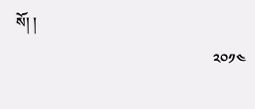སོ། །
                                                      ༢༠༡༤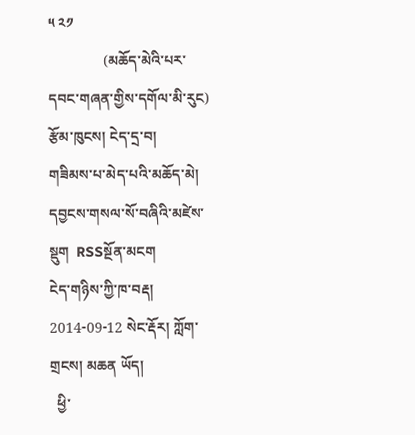༥ ༢༡
               (མཆོད་མེའི་པར་དབང་གཞན་གྱིས་དགོལ་མི་རུང)
རྩོམ་ཁུངས། ངེད་དྲ་བ།
གཟིམས་པ་མེད་པའི་མཆོད་མེ། དབྱངས་གསལ་སོ་བཞིའི་མཛེས་སྡུག  RSSསྔོན་མངག
ངེད་གཉིས་ཀྱི་ཁ་བརྡ།
2014-09-12 སེང་རྡོར། ཀློག་གྲངས། མཆན ཡོད།
  ཕྱི་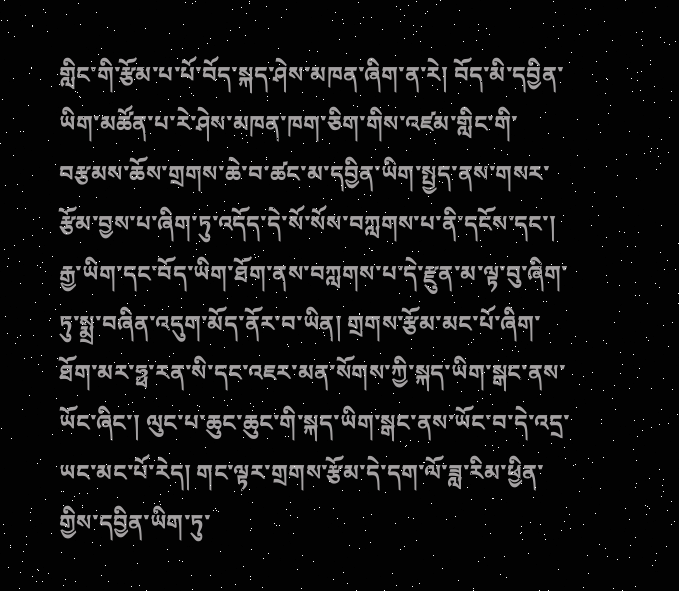གླིང་གི་རྩོམ་པ་པོ་བོད་སྐད་ཤེས་མཁན་ཞིག་ན་རེ། བོད་མི་དབྱིན་ཡིག་མཚོན་པ་རེ་ཤེས་མཁན་ཁག་ཅིག་གིས་འཛམ་གླིང་གི་བརྩམས་ཆོས་གྲགས་ཆེ་བ་ཚང་མ་དབྱིན་ཡིག་སྤྱད་ནས་གསར་རྩོམ་བྱས་པ་ཞིག་ཏུ་འདོད་དེ་སོ་སོས་བཀླགས་པ་ནི་དངོས་དང་། རྒྱ་ཡིག་དང་བོད་ཡིག་ཐོག་ནས་བཀླགས་པ་དེ་རྫུན་མ་ལྟ་བུ་ཞིག་ཏུ་སྨྲ་བཞིན་འདུག་མོད་ནོར་བ་ཡིན། གྲགས་རྩོམ་མང་པོ་ཞིག་ཐོག་མར་ཧྥ་རན་སི་དང་འཇར་མན་སོགས་ཀྱི་སྐད་ཡིག་སྒང་ནས་ཡོང་ཞིང་། ལུང་པ་ཆུང་ཆུང་གི་སྐད་ཡིག་སྒང་ནས་ཡོང་བ་དེ་འདྲ་ཡང་མང་པོ་རེད། གང་ལྟར་གྲགས་རྩོམ་དེ་དག་ལོ་ཟླ་རིམ་ཕྱིན་གྱིས་དབྱིན་ཡིག་ཏུ་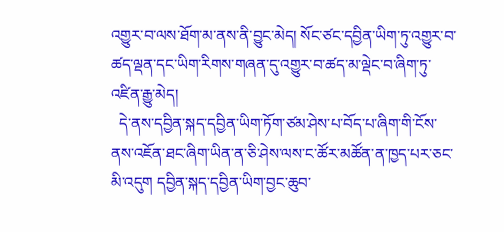འགྱུར་བ་ལས་ཐོག་མ་ནས་ནི་བྱུང་མེད། སོང་ཙང་དབྱིན་ཡིག་ཏུ་འགྱུར་བ་ཚད་ལྡན་དང་ཡིག་རིགས་གཞན་དུ་འགྱུར་བ་ཚད་མ་ལྡེང་བ་ཞིག་ཏུ་འཛིན་རྒྱུ་མེད།
  དེ་ནས་དབྱིན་སྐད་དབྱིན་ཡིག་ཏོག་ཙམ་ཤེས་པ་བོད་པ་ཞིག་གི་ངོས་ནས་འཇོན་ཐང་ཞིག་ཡིན་ན་ཅི་ཤེས་ལས་ང་ཚོར་མཚོན་ན་ཁྱད་པར་ཅང་མི་འདུག དབྱིན་སྐད་དབྱིན་ཡིག་བྱང་ཆུབ་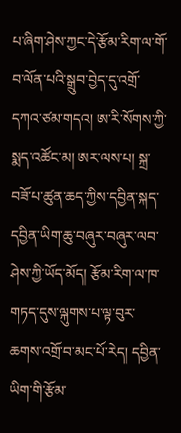པ་ཞིག་ཤེས་ཀྱང་དེ་རྩོམ་རིག་ལ་གོ་བ་ལོན་པའི་སྒྲུབ་བྱེད་དུ་འགྲོ་དཀའ་ཙམ་གདའ། ཨ་རི་སོགས་ཀྱི་སྨད་འཚོང་མ། ཨར་ལས་པ། སྐྲ་བཟོ་པ་ཚུན་ཆད་ཀྱིས་དབྱིན་སྐད་དབྱིན་ཡིག་ཆུ་བཞུར་བཞུར་ལབ་ཤེས་ཀྱི་ཡོད་མོད། རྩོམ་རིག་ལ་ཁ་གཏད་དུས་ལྐུགས་པ་ལྟ་བུར་ཆགས་འགྲོ་བ་མང་པོ་རེད། དབྱིན་ཡིག་གི་རྩོམ་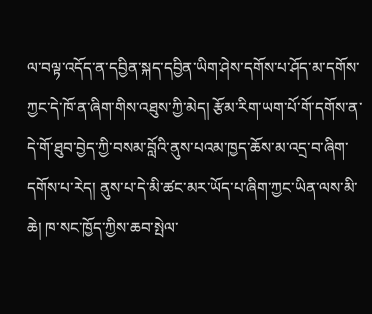ལ་བལྟ་འདོད་ན་དབྱིན་སྐད་དབྱིན་ཡིག་ཤེས་དགོས་པ་ཤོད་མ་དགོས་ཀྱང་དེ་ཁོ་ན་ཞིག་གིས་འཐུས་ཀྱི་མེད། རྩོམ་རིག་ཡག་པོ་གོ་དགོས་ན་དེ་གོ་ཐུབ་བྱེད་ཀྱི་བསམ་བློའི་ནུས་པའམ་ཁྱད་ཆོས་མ་འདྲ་བ་ཞིག་དགོས་པ་རེད། ནུས་པ་དེ་མི་ཚང་མར་ཡོད་པ་ཞིག་ཀྱང་ཡིན་ལས་མི་ཆེ། ཁ་སང་ཁྱོད་ཀྱིས་ཆབ་སྤེལ་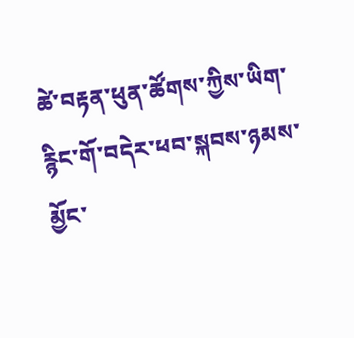ཚེ་བརྟན་ཕུན་ཚོགས་ཀྱིས་ཡིག་རྙིང་གོ་བདེར་ཕབ་སྐབས་ཉམས་མྱོང་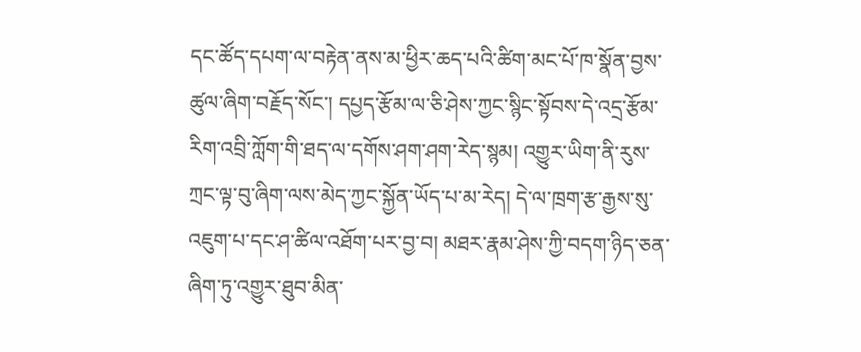དང་ཚོད་དཔག་ལ་བརྟེན་ནས་མ་ཕྱིར་ཆད་པའི་ཚིག་མང་པོ་ཁ་སྣོན་བྱས་ཚུལ་ཞིག་བརྗོད་སོང་། དཔྱད་རྩོམ་ལ་ཅི་ཤེས་ཀྱང་སྙིང་སྟོབས་དེ་འདྲ་རྩོམ་རིག་འབྲི་ཀློག་གི་ཐད་ལ་དགོས་ཤག་ཤག་རེད་སྙམ། འགྱུར་ཡིག་ནི་རུས་ཀྲང་ལྟ་བུ་ཞིག་ལས་མེད་ཀྱང་སྐྱོན་ཡོད་པ་མ་རེད། དེ་ལ་ཁྲག་རྩ་རྒྱས་སུ་འཇུག་པ་དང་ཤ་ཚིལ་འཐོག་པར་བྱ་བ། མཐར་རྣམ་ཤེས་ཀྱི་བདག་ཉིད་ཅན་ཞིག་ཏུ་འགྱུར་ཐུབ་མིན་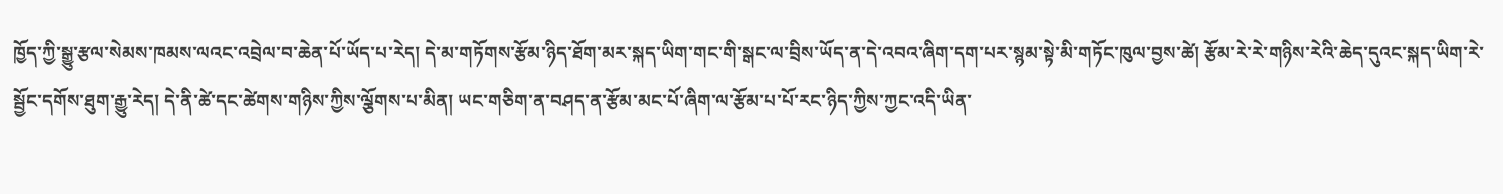ཁྱོད་ཀྱི་སྒྱུ་རྩལ་སེམས་ཁམས་ལའང་འབྲེལ་བ་ཆེན་པོ་ཡོད་པ་རེད། དེ་མ་གཏོགས་རྩོམ་ཉིད་ཐོག་མར་སྐད་ཡིག་གང་གི་སྒང་ལ་བྲིས་ཡོད་ན་དེ་འབའ་ཞིག་དག་པར་སྙམ་སྟེ་མི་གཏོང་ཁུལ་བྱས་ཚེ། རྩོམ་རེ་རེ་གཉིས་རེའི་ཆེད་དུའང་སྐད་ཡིག་རེ་སྦྱོང་དགོས་ཐུག་རྒྱུ་རེད། དེ་ནི་ཚེ་དང་ཚེགས་གཉིས་ཀྱིས་ལྕོགས་པ་མིན། ཡང་གཅིག་ན་བཤད་ན་རྩོམ་མང་པོ་ཞིག་ལ་རྩོམ་པ་པོ་རང་ཉིད་ཀྱིས་ཀྱང་འདི་ཡིན་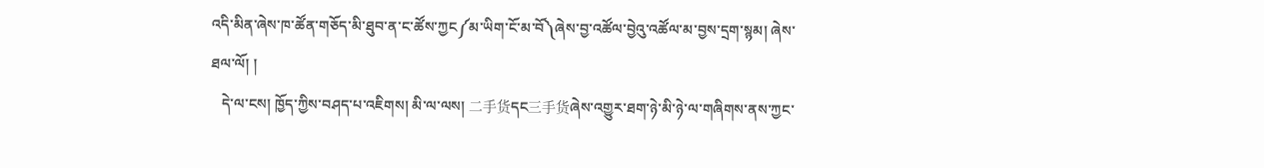འདི་མིན་ཞེས་ཁ་ཚོན་གཅོད་མི་ཐུབ་ན་ང་ཚོས་ཀྱང༼མ་ཡིག་ངོ་མ་བོ༽ཞེས་བྱ་འཚོལ་བྱེའུ་འཚོལ་མ་བྱས་དྲག་སྙམ། ཞེས་ཐལ་ལོ། །
   དེ་ལ་ངས། ཁྱོད་ཀྱིས་བཤད་པ་འཇིགས། མི་ལ་ལས། 二手货དང三手货ཞེས་འགྱུར་ཐག་ཉེ་མི་ཉེ་ལ་གཞིགས་ནས་ཀྱང་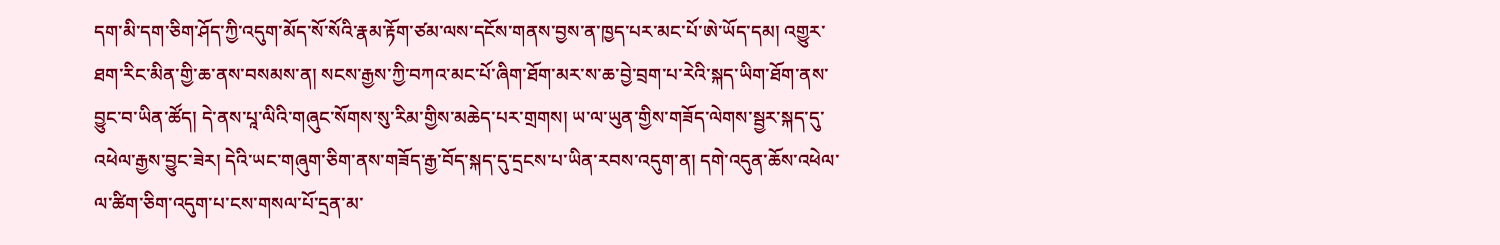དག་མི་དག་ཅིག་ཤོད་ཀྱི་འདུག་མོད་སོ་སོའི་རྣམ་རྟོག་ཙམ་ལས་དངོས་གནས་བྱས་ན་ཁྱད་པར་མང་པོ་ཨེ་ཡོད་དམ། འགྱུར་ཐག་རིང་མིན་གྱི་ཆ་ནས་བསམས་ན། སངས་རྒྱས་ཀྱི་བཀའ་མང་པོ་ཞིག་ཐོག་མར་ས་ཆ་བྱེ་བྲག་པ་རེའི་སྐད་ཡིག་ཐོག་ནས་བྱུང་བ་ཡིན་ཚོད། དེ་ནས་པཱ་ལིའི་གཞུང་སོགས་སུ་རིམ་གྱིས་མཆེད་པར་གྲགས། ཡ་ལ་ཡུན་གྱིས་གཟོད་ལེགས་སྦྱར་སྐད་དུ་འཕེལ་རྒྱས་བྱུང་ཟེར། དེའི་ཡང་གཞུག་ཅིག་ནས་གཟོད་རྒྱ་བོད་སྐད་དུ་དྲངས་པ་ཡིན་རབས་འདུག་ན། དགེ་འདུན་ཆོས་འཕེལ་ལ་ཚིག་ཅིག་འདུག་པ་ངས་གསལ་པོ་དྲན་མ་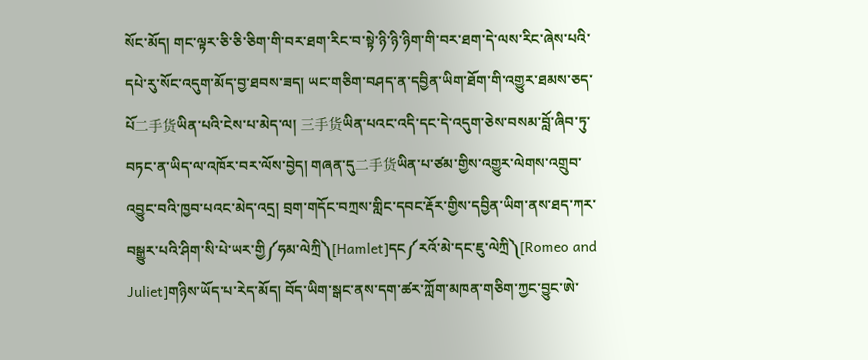སོང་མོད། གང་ལྟར་ཅི་ཅི་ཅིག་གི་བར་ཐག་རིང་བ་སྟེ་ཉི་ཉི་ཉིག་གི་བར་ཐག་དེ་ལས་རིང་ཞེས་པའི་དཔེ་རུ་སོང་འདུག་མོད་བྱ་ཐབས་ཟད། ཡང་གཅིག་བཤད་ན་དབྱིན་ཡིག་ཐོག་གི་འགྱུར་ཐམས་ཅད་པོ二手货ཡིན་པའི་ངེས་པ་མེད་ལ། 三手货ཡིན་པའང་འདི་དང་དེ་འདུག་ཅེས་བསམ་བློ་ཞིབ་ཏུ་བཏང་ན་ཡིད་ལ་འཁོར་བར་ལོས་བྱེད། གཞན་དུ二手货ཡིན་པ་ཙམ་གྱིས་འགྱུར་ལེགས་འགྲུབ་འབྱུང་བའི་ཁྱབ་པའང་མེད་འདྲ། བྲག་གདོང་བཀྲས་གླིང་དབང་རྡོར་གྱིས་དབྱིན་ཡིག་ནས་ཐད་ཀར་བསྒྱུར་པའི་ཤིག་སི་པེ་ཡར་གྱི༼ཧམ་ལེཀྲི༽[Hamlet]དང༼རའོ་མེ་དང་ཇུ་ལེཀྲི༽[Romeo and Juliet]གཉིས་ཡོད་པ་རེད་མོད། བོད་ཡིག་སྒང་ནས་དག་ཚར་ཀློག་མཁན་གཅིག་ཀྱང་བྱུང་ཨེ་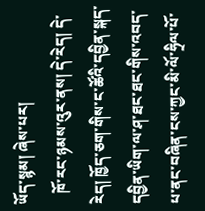ཡོད་སྙམ། ཞེས་པར།
   ཁོ་རང་ཉམས་འུར་ནས། དེ་རེད། དེ་རེད། ཁྱོད་ཅག་གིས་ང་ཚོའི་དབྱིན་སྐད་དབྱིན་ཡིག་ལ་ཤ་ཐང་ཐང་གིས་འབད་པ་ནང་བཞིན་ངས་ཀྱང་མི་ལོ་ཧྲིལ་པོ་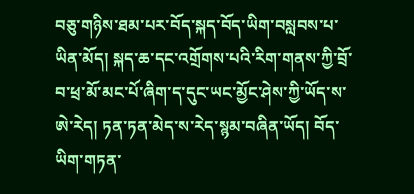བཅུ་གཉིས་ཐམ་པར་བོད་སྐད་བོད་ཡིག་བསླབས་པ་ཡིན་མོད། སྐད་ཆ་དང་འགྲོགས་པའི་རིག་གནས་ཀྱི་བྲོ་བ་ཕྲ་མོ་མང་པོ་ཞིག་ད་དུང་ཡང་མྱོང་ཤེས་ཀྱི་ཡོད་ས་ཨེ་རེད། ཏན་ཏན་མེད་ས་རེད་སྙམ་བཞིན་ཡོད། བོད་ཡིག་གཏན་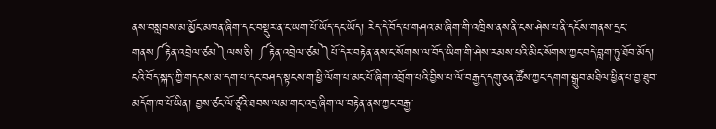ནས་བསླབས་མ་མྱོང་མཁན་ཞིག་དང་བསྡུར་ན་ང་ཡག་པོ་ཡོད་དང་ཡོད། རེད་དེ་བོད་པ་གཤའ་མ་ཞིག་གི་འཁྲིས་ནས་ནི་ངས་ཤེས་པ་ནི་དངོས་གནས་དྲང་གནས༼རྟེན་འབྲེལ་ཙམ༽ལས་ཅི། ༼རྟེན་འབྲེལ་ཙམ༽པོ་དེར་བརྟེན་ནས་ང་སོགས་ལ་བོད་ཡིག་གི་ཤེས་རམས་པའི་མིང་སོགས་ཀྱང་བདེ་བླག་ཏུ་ཐོབ་མོད། ངའི་བོད་སྐད་ཀྱི་གདངས་མ་དག་པ་དང་བཤད་སྟངས་ག་ཕྱི་ལོག་པ་མང་པོ་ཞིག་འབྲོག་པའི་བྱིས་པ་ལོ་བརྒྱད་དགུ་ཅན་ཚོས་ཀྱང་དགག་སྒྲུབ་མཐིལ་ཕྱིན་པ་བྱ་ཐུབ་མདོག་ཁ་པོ་ཡིན། བྱས་ཙང་ལོ་ཙཱའི་ཐབས་ལམ་གང་འདྲ་ཞིག་ལ་བརྟེན་ནས་ཀྱང་བརྒྱ་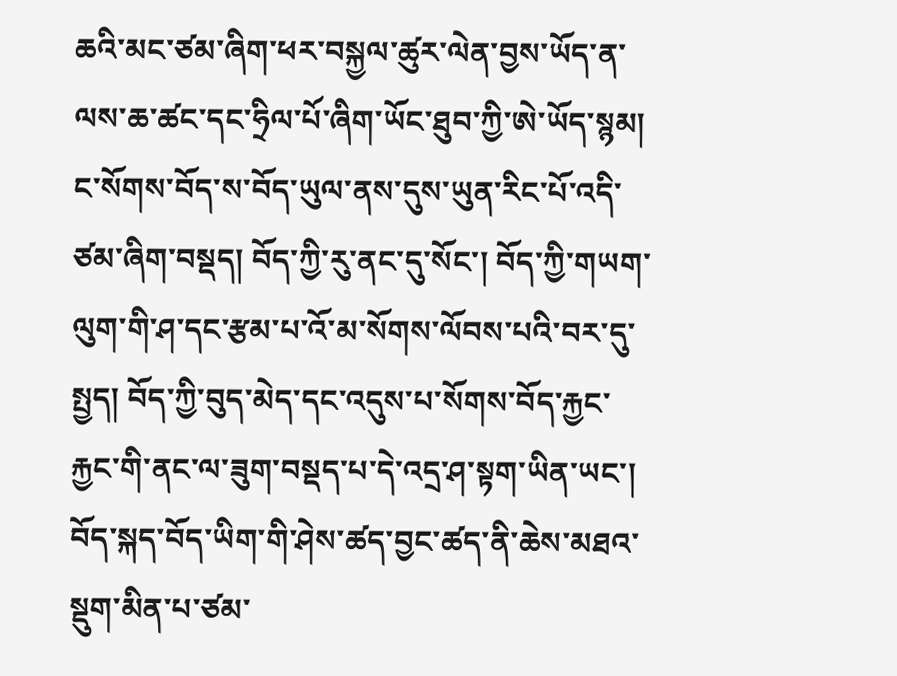ཆའི་མང་ཙམ་ཞིག་ཕར་བསྐྱལ་ཚུར་ལེན་བྱས་ཡོད་ན་ལས་ཆ་ཚང་དང་ཧྲིལ་པོ་ཞིག་ཡོང་ཐུབ་ཀྱི་ཨེ་ཡོད་སྙམ། ང་སོགས་བོད་ས་བོད་ཡུལ་ནས་དུས་ཡུན་རིང་པོ་འདི་ཙམ་ཞིག་བསྡད། བོད་ཀྱི་རུ་ནང་དུ་སོང་། བོད་ཀྱི་གཡག་ལུག་གི་ཤ་དང་རྩམ་པ་འོ་མ་སོགས་ལོབས་པའི་བར་དུ་སྤྱད། བོད་ཀྱི་བུད་མེད་དང་འདུས་པ་སོགས་བོད་རྐྱང་རྐྱང་གི་ནང་ལ་ཟུག་བསྡད་པ་དེ་འདྲ་ཤ་སྟག་ཡིན་ཡང་། བོད་སྐད་བོད་ཡིག་གི་ཤེས་ཚད་བྱང་ཚད་ནི་ཆེས་མཐའ་སྡུག་མིན་པ་ཙམ་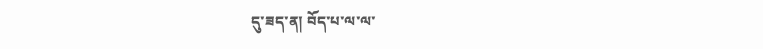དུ་ཟད་ན། བོད་པ་ལ་ལ་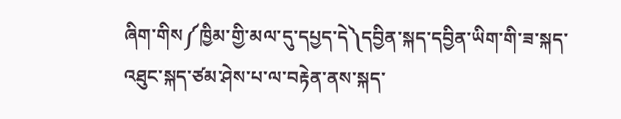ཞིག་གིས༼ཁྱིམ་གྱི་མལ་དུ་དཔྱད་དེ༽དབྱིན་སྐད་དབྱིན་ཡིག་གི་ཟ་སྐད་འཐུང་སྐད་ཙམ་ཤེས་པ་ལ་བརྟེན་ནས་སྐད་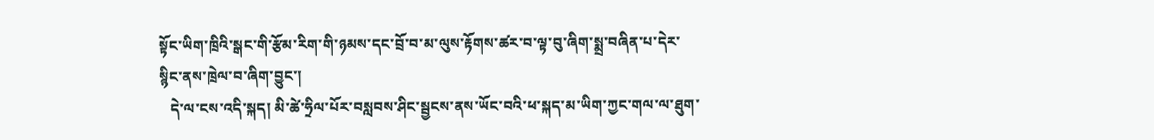སྟོང་ཡིག་ཁྲིའི་སྒང་གི་རྩོམ་རིག་གི་ཉམས་དང་བྲོ་བ་མ་ལུས་རྟོགས་ཚར་བ་ལྟ་བུ་ཞིག་སྨྲ་བཞིན་པ་དེར་སྙིང་ནས་ཁྲེལ་བ་ཞིག་བྱུང་།
   དེ་ལ་ངས་འདི་སྐད། མི་ཚེ་ཧྲིལ་པོར་བསླབས་ཤིང་སྦྱངས་ནས་ཡོང་བའི་ཕ་སྐད་མ་ཡིག་ཀྱང་གལ་ལ་ཐུག་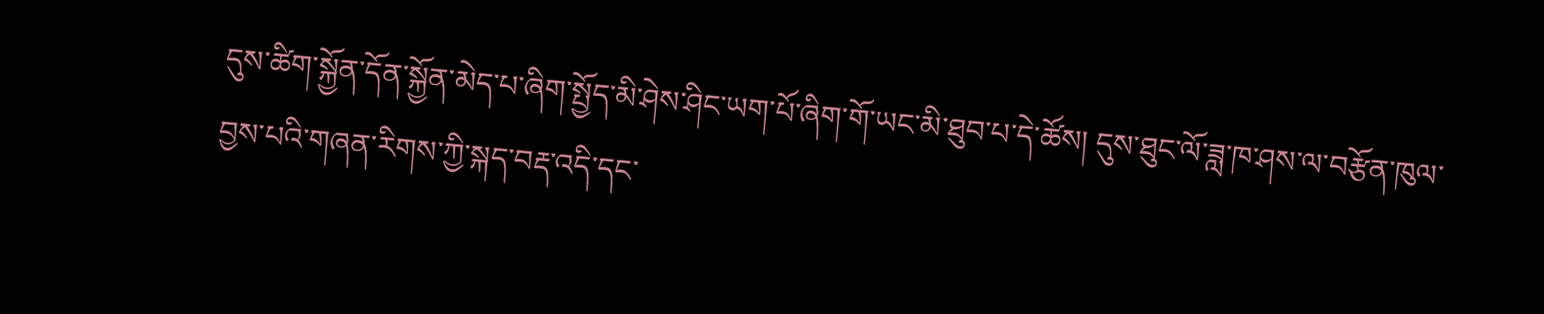དུས་ཚིག་སྐྱོན་དོན་སྐྱོན་མེད་པ་ཞིག་སྤྱོད་མི་ཤེས་ཤིང་ཡག་པོ་ཞིག་གོ་ཡང་མི་ཐུབ་པ་དེ་ཚོས། དུས་ཐུང་ལོ་ཟླ་ཁ་ཤས་ལ་བརྩོན་ཁུལ་བྱས་པའི་གཞན་རིགས་ཀྱི་སྐད་བརྡ་འདི་དང་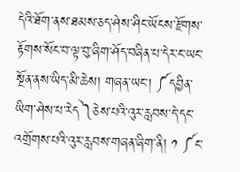དེའི་ཐོག་ནས་ཐམས་ཅད་ཤེས་ཤིང་ཡོངས་རྫོགས་རྟོགས་སོང་བ་ལྟ་བུ་ཞིག་ཤོད་བཞིན་པ་དེར་ང་ཡང་སྔོན་ནས་ཡིད་མི་ཆེས། གཞན་ཡང་། ༼དབྱིན་ཡིག་ཤེས་པ་རེད༽ཅེས་པའི་འུར་རླབས་དེ་དང་འགྲོགས་པའི་འུར་རླབས་གཞན་ཞིག་ནི། ༡ ༼ང་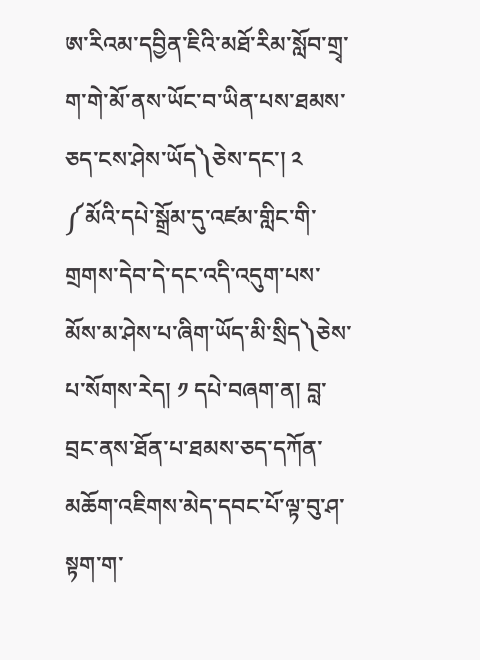ཨ་རིའམ་དབྱིན་ཇིའི་མཐོ་རིམ་སློབ་གྲྭ་ག་གེ་མོ་ནས་ཡོང་བ་ཡིན་པས་ཐམས་ཅད་ངས་ཤེས་ཡོད༽ཅེས་དང་། ༢ ༼མོའི་དཔེ་སྒྲོམ་དུ་འཛམ་གླིང་གི་གྲགས་དེབ་དེ་དང་འདི་འདུག་པས་མོས་མ་ཤེས་པ་ཞིག་ཡོད་མི་སྲིད༽ཅེས་པ་སོགས་རེད། ༡ དཔེ་བཞག་ན། བླ་བྲང་ནས་ཐོན་པ་ཐམས་ཅད་དཀོན་མཆོག་འཇིགས་མེད་དབང་པོ་ལྟ་བུ་ཤ་སྟག་ག་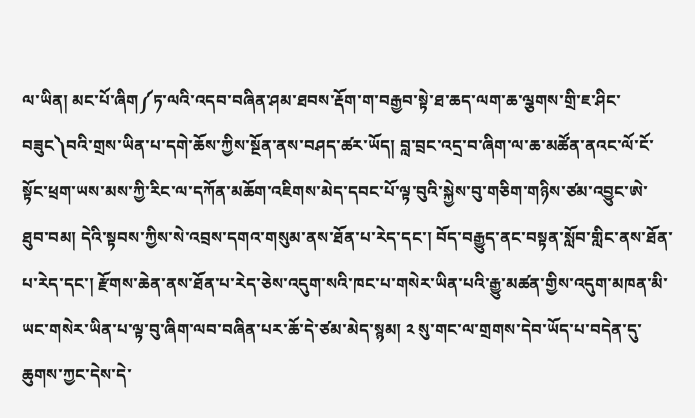ལ་ཡིན། མང་པོ་ཞིག༼ཏ་ལའི་འདབ་བཞིན་ཤམ་ཐབས་རྡོག་ག་བརྒྱབ་སྟེ་ཐ་ཆད་ལག་ཆ་ལྕགས་གྲི་ཇ་ཤིང་བཟུང༽བའི་གྲས་ཡིན་པ་དགེ་ཆོས་ཀྱིས་སྔོན་ནས་བཤད་ཚར་ཡོད། བླ་བྲང་འདྲ་བ་ཞིག་ལ་ཆ་མཚོན་ནའང་ལོ་ངོ་སྟོང་ཕྲག་ཡས་མས་ཀྱི་རིང་ལ་དཀོན་མཆོག་འཇིགས་མེད་དབང་པོ་ལྟ་བུའི་སྐྱེས་བུ་གཅིག་གཉིས་ཙམ་འབྱུང་ཨེ་ཐུབ་བམ། དེའི་སྟབས་ཀྱིས་སེ་འབྲས་དགའ་གསུམ་ནས་ཐོན་པ་རེད་དང་། བོད་བརྒྱུད་ནང་བསྟན་སློབ་གླིང་ནས་ཐོན་པ་རེད་དང་། རྫོགས་ཆེན་ནས་ཐོན་པ་རེད་ཅེས་འདུག་སའི་ཁང་པ་གསེར་ཡིན་པའི་རྒྱུ་མཚན་གྱིས་འདུག་མཁན་མི་ཡང་གསེར་ཡིན་པ་ལྟ་བུ་ཞིག་ལབ་བཞིན་པར་ཆོ་དེ་ཙམ་མེད་སྙམ། ༢ སུ་གང་ལ་གྲགས་དེབ་ཡོད་པ་བདེན་དུ་ཆུགས་ཀྱང་དེས་དེ་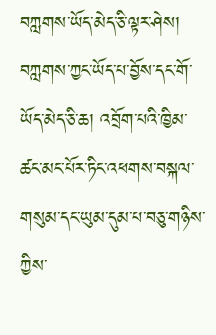བཀླགས་ཡོད་མེད་ཅི་ལྟར་ཤེས། བཀླགས་ཀྱང་ཡོད་པ་བྱོས་དང་གོ་ཡོད་མེད་ཅི་ཆ། འབྲོག་པའི་ཁྱིམ་ཚང་མང་པོར་ཏིང་འཕགས་བསྐལ་གསུམ་དང་ཡུམ་དུམ་པ་བཅུ་གཉིས་ཀྱིས་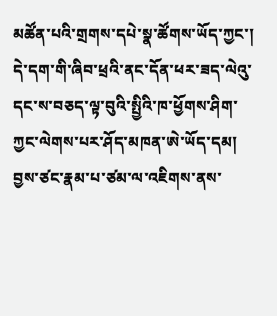མཚོན་པའི་གྲགས་དཔེ་སྣ་ཚོགས་ཡོད་ཀྱང་། དེ་དག་གི་ཞིབ་ཕྲའི་ནང་དོན་ཕར་ཟད་ལེའུ་དང་ས་བཅད་ལྟ་བུའི་སྤྱིའི་ཁ་ཕྱོགས་ཤིག་ཀྱང་ལེགས་པར་ཤོད་མཁན་ཨེ་ཡོད་དམ། བྱས་ཙང་རྣམ་པ་ཙམ་ལ་འཇིགས་ནས་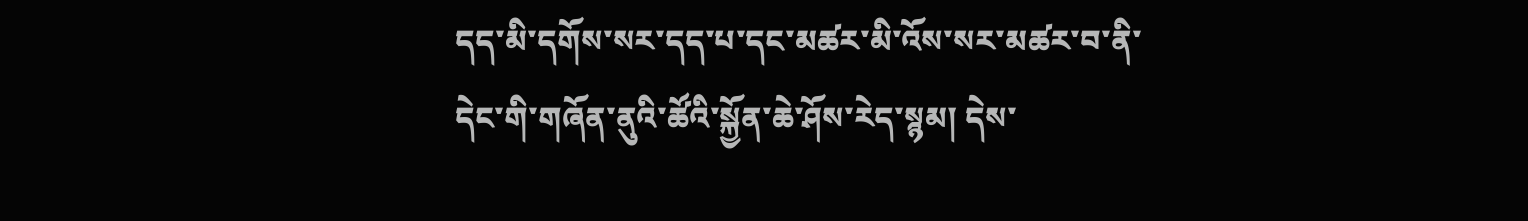དད་མི་དགོས་སར་དད་པ་དང་མཚར་མི་འོས་སར་མཚར་བ་ནི་དེང་གི་གཞོན་ནུའི་ཚོའི་སྐྱོན་ཆེ་ཤོས་རེད་སྙམ། དེས་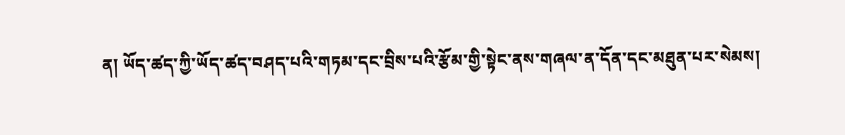ན། ཡོད་ཚད་ཀྱི་ཡོད་ཚད་བཤད་པའི་གཏམ་དང་བྲིས་པའི་རྩོམ་གྱི་སྟེང་ནས་གཞལ་ན་དོན་དང་མཐུན་པར་སེམས།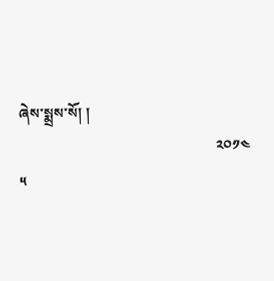ཞེས་སྨྲས་སོ། །
                                                      ༢༠༡༤ ༥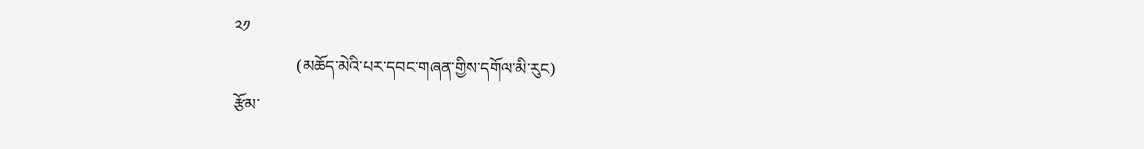༢༡
               (མཆོད་མེའི་པར་དབང་གཞན་གྱིས་དགོལ་མི་རུང)
རྩོམ་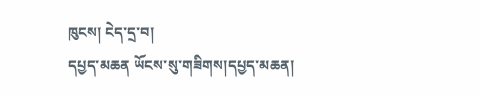ཁུངས། ངེད་དྲ་བ།
དཔྱད་མཆན ཡོངས་སུ་གཟིགས།དཔྱད་མཆན།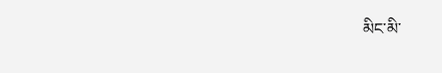མིང་མི་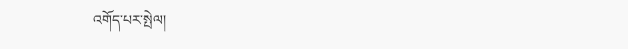འགོད་པར་སྤེལ།